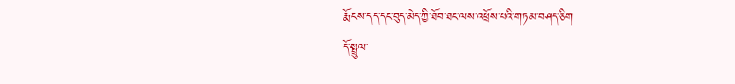རྨོངས་དད་དང་བུད་མེད་ཀྱི་ཐོབ་ཐང་ལས་འཕྲོས་པའི་གཏམ་བཤད་ཅིག
དོ་སྤྲུལ་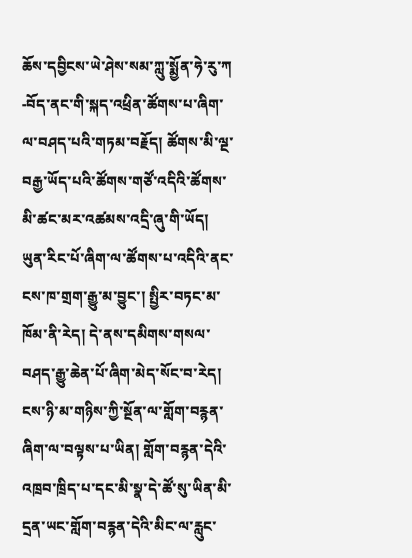ཆོས་དབྱིངས་ཡེ་ཤེས་སམ་ཀླུ་སྨྱོན་ཧེ་རུ་ཀ -བོད་ནང་གི་སྐད་འཕྲིན་ཚོགས་པ་ཞིག་ལ་བཤད་པའི་གཏམ་བརྗོད། ཚོགས་མི་ལྔ་བརྒྱ་ཡོད་པའི་ཚོགས་གཙོ་འདིའི་ཚོགས་མི་ཚང་མར་འཚམས་འདྲི་ཞུ་གི་ཡོད། ཡུན་རིང་པོ་ཞིག་ལ་ཚོགས་པ་འདིའི་ནང་ངས་ཁ་གྲག་རྒྱུ་མ་བྱུང་། སྤྱིར་བཏང་མ་ཁོམ་ནི་རེད། དེ་ནས་དམིགས་གསལ་བཤད་རྒྱུ་ཆེན་པོ་ཞིག་མེད་སོང་བ་རེད། ངས་ཉི་མ་གཉིས་ཀྱི་སྔོན་ལ་གློག་བརྙན་ཞིག་ལ་བལྟས་པ་ཡིན། གློག་བརྙན་དེའི་འཁྲབ་ཁྲིད་པ་དང་མི་སྣ་དེ་ཚོ་སུ་ཡིན་མི་དྲན་ཡང་གློག་བརྙན་དེའི་མིང་ལ་རླུང་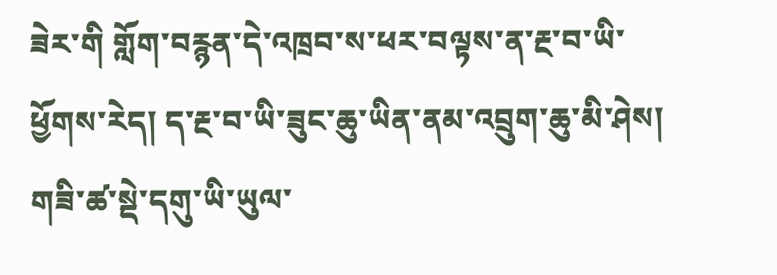ཟེར་གི གློག་བརྙན་དེ་འཁྲབ་ས་ཕར་བལྟས་ན་རྔ་བ་ཡི་ཕྱོགས་རེད། ད་རྔ་བ་ཡི་ཟུང་ཆུ་ཡིན་ནམ་འབྲུག་ཆུ་མི་ཤེས། གཟི་ཚ་སྡེ་དགུ་ཡི་ཡུལ་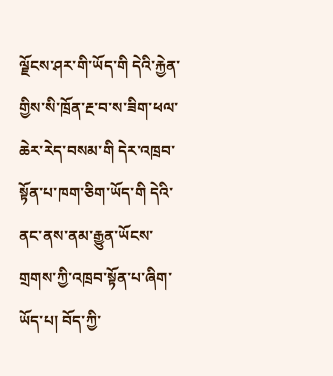ལྗོངས་ཤར་གི་ཡོད་གི དེའི་རྐྱེན་གྱིས་སི་ཁྲོན་རྔ་བ་ས་ཟིག་ཕལ་ཆེར་རེད་བསམ་གི དེར་འཁྲབ་སྟོན་པ་ཁག་ཅིག་ཡོད་གི དེའི་ནང་ནས་ནམ་རྒྱུན་ཡོངས་གྲགས་ཀྱི་འཁྲབ་སྟོན་པ་ཞིག་ཡོད་པ། བོད་ཀྱི་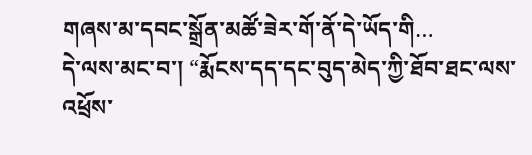གཞས་མ་དབང་སྒྲོན་མཚོ་ཟེར་གོ་ནོ་དེ་ཡོད་གི…
དེ་ལས་མང་བ་། “རྨོངས་དད་དང་བུད་མེད་ཀྱི་ཐོབ་ཐང་ལས་འཕྲོས་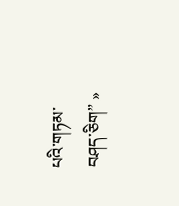པའི་གཏམ་བཤད་ཅིག” »